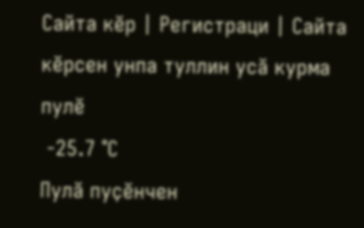Сайта кӗр | Регистраци | Сайта кӗрсен унпа туллин усӑ курма пулӗ
 -25.7 °C
Пулӑ пуҫӗнчен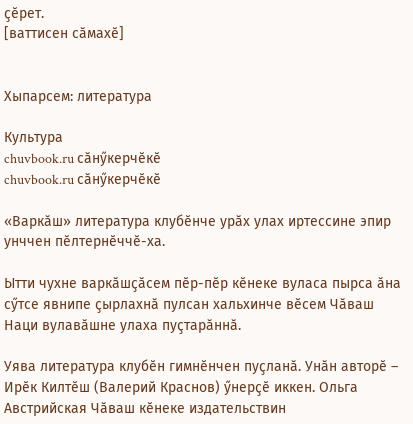ҫӗрет.
[ваттисен сӑмахӗ]


Хыпарсем: литература

Культура
chuvbook.ru сӑнӳкерчӗкӗ
chuvbook.ru сӑнӳкерчӗкӗ

«Варкӑш» литература клубӗнче урӑх улах иртессине эпир унччен пӗлтернӗччӗ-ха.

Ытти чухне варкӑшҫӑсем пӗр-пӗр кӗнеке вуласа пырса ӑна сӳтсе явнипе ҫырлахнӑ пулсан хальхинче вӗсем Чӑваш Наци вулавӑшне улаха пуҫтарӑннӑ.

Уява литература клубӗн гимнӗнчен пуҫланӑ. Унӑн авторӗ – Ирӗк Килтӗш (Валерий Краснов) ӳнерҫӗ иккен. Ольга Австрийская Чӑваш кӗнеке издательствин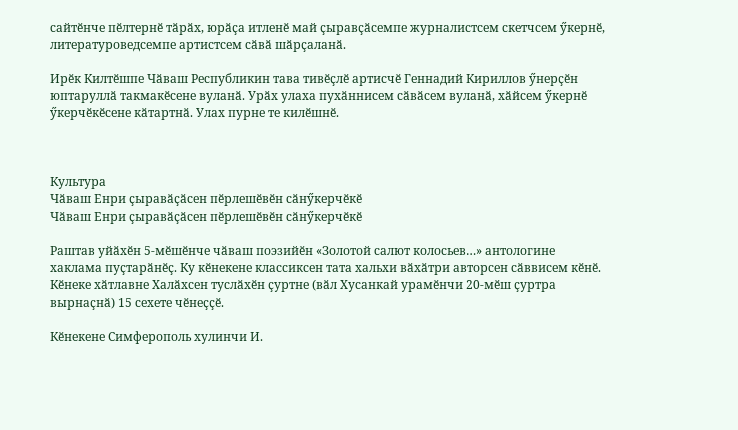сайтӗнче пӗлтернӗ тӑрӑх, юрӑҫа итленӗ май ҫыравҫӑсемпе журналистсем скетчсем ӳкернӗ, литературоведсемпе артистсем сӑвӑ шӑрҫаланӑ.

Ирӗк Килтӗшпе Чӑваш Республикин тава тивӗҫлӗ артисчӗ Геннадий Кириллов ӳнерҫӗн юптаруллӑ такмакӗсене вуланӑ. Урӑх улаха пухӑннисем сӑвӑсем вуланӑ, хӑйсем ӳкернӗ ӳкерчӗкӗсене кӑтартнӑ. Улах пурне те килӗшнӗ.



Культура
Чӑваш Енри ҫыравӑҫӑсен пӗрлешӗвӗн сӑнӳкерчӗкӗ
Чӑваш Енри ҫыравӑҫӑсен пӗрлешӗвӗн сӑнӳкерчӗкӗ

Раштав уйӑхӗн 5-мӗшӗнче чӑваш поэзийӗн «Золотой салют колосьев…» антологине хаклама пуҫтарӑнӗҫ. Ку кӗнекене классиксен тата хальхи вӑхӑтри авторсен сӑввисем кӗнӗ. Кӗнеке хӑтлавне Халӑхсен туслӑхӗн ҫуртне (вӑл Хусанкай урамӗнчи 20-мӗш ҫуртра вырнаҫнӑ) 15 сехете чӗнеҫҫӗ.

Кӗнекене Симферополь хулинчи И.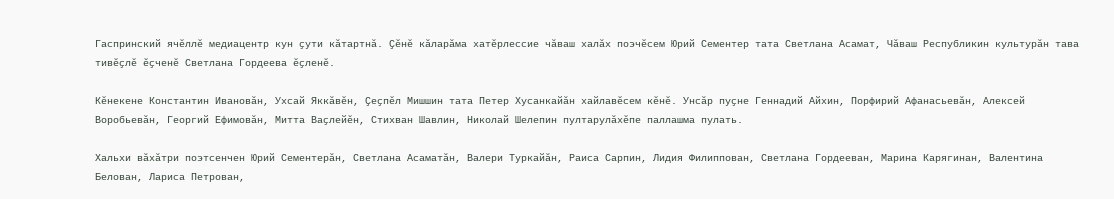Гаспринский ячӗллӗ медиацентр кун ҫути кӑтартнӑ. Ҫӗнӗ кӑларӑма хатӗрлессие чӑваш халӑх поэчӗсем Юрий Сементер тата Светлана Асамат, Чӑваш Республикин культурӑн тава тивӗҫлӗ ӗҫченӗ Светлана Гордеева ӗҫленӗ.

Кӗнекене Константин Ивановӑн, Ухсай Яккӑвӗн, Ҫеҫпӗл Мишшин тата Петер Хусанкайӑн хайлавӗсем кӗнӗ. Унсӑр пуҫне Геннадий Айхин, Порфирий Афанасьевӑн, Алексей Воробьевӑн, Георгий Ефимовӑн, Митта Ваҫлейӗн, Стихван Шавлин, Николай Шелепин пултарулӑхӗпе паллашма пулать.

Хальхи вӑхӑтри поэтсенчен Юрий Сементерӑн, Светлана Асаматӑн, Валери Туркайӑн, Раиса Сарпин, Лидия Филиппован, Светлана Гордееван, Марина Карягинан, Валентина Белован, Лариса Петрован,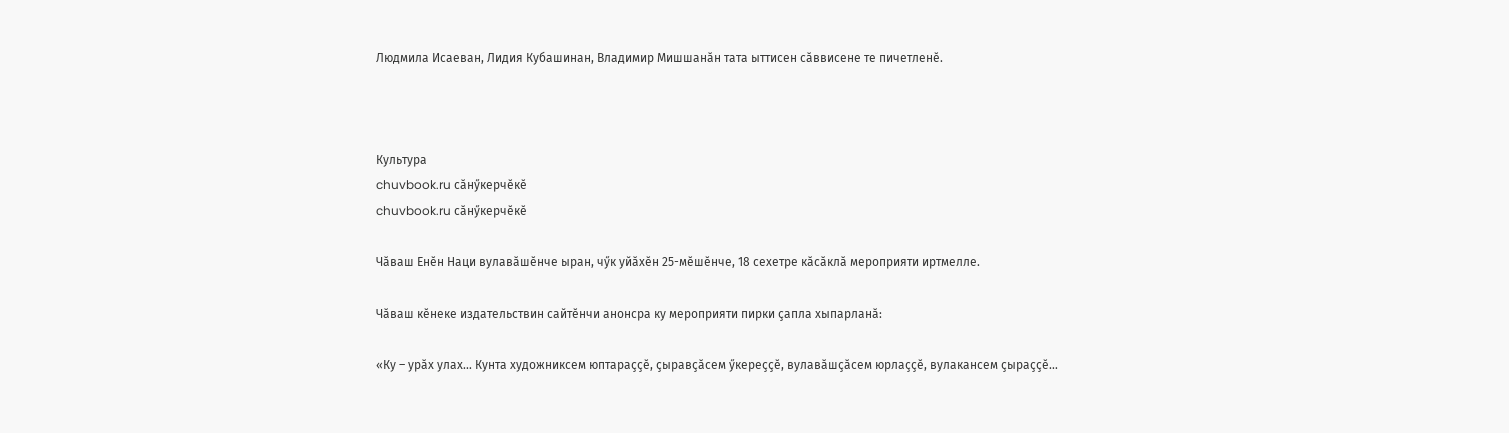Людмила Исаеван, Лидия Кубашинан, Владимир Мишшанӑн тата ыттисен сӑввисене те пичетленӗ.



Культура
chuvbook.ru сӑнӳкерчӗкӗ
chuvbook.ru сӑнӳкерчӗкӗ

Чӑваш Енӗн Наци вулавӑшӗнче ыран, чӳк уйӑхӗн 25-мӗшӗнче, 18 сехетре кӑсӑклӑ мероприяти иртмелле.

Чӑваш кӗнеке издательствин сайтӗнчи анонсра ку мероприяти пирки ҫапла хыпарланӑ:

«Ку – урӑх улах… Кунта художниксем юптараҫҫӗ, ҫыравҫӑсем ӳкереҫҫӗ, вулавӑшҫӑсем юрлаҫҫӗ, вулакансем ҫыраҫҫӗ…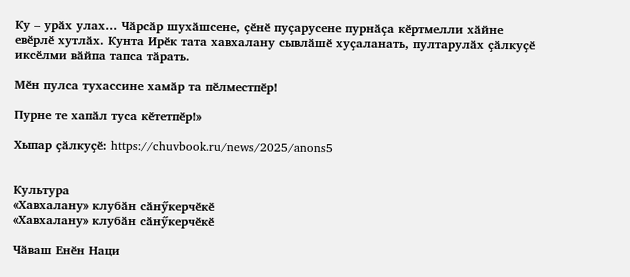Ку – урӑх улах… Чӑрсӑр шухӑшсене, ҫӗнӗ пуҫарусене пурнӑҫа кӗртмелли хӑйне евӗрлӗ хутлӑх. Кунта Ирӗк тата хавхалану сывлӑшӗ хуҫаланать, пултарулӑх ҫӑлкуҫӗ иксӗлми вӑйпа тапса тӑрать.

Мӗн пулса тухассине хамӑр та пӗлместпӗр!

Пурне те хапӑл туса кӗтетпӗр!»

Хыпар ҫӑлкуҫӗ: https://chuvbook.ru/news/2025/anons5


Культура
«Хавхалану» клубӑн сӑнӳкерчӗкӗ
«Хавхалану» клубӑн сӑнӳкерчӗкӗ

Чӑваш Енӗн Наци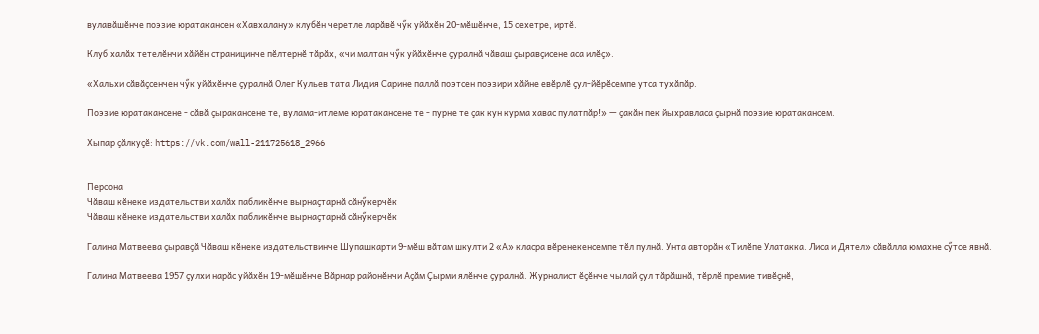вулавӑшӗнче поэзие юратакансен «Хавхалану» клубӗн черетле ларӑвӗ чӳк уйӑхӗн 20-мӗшӗнче, 15 сехетре, иртӗ.

Клуб халӑх тетелӗнчи хӑйӗн страницинче пӗлтернӗ тӑрӑх, «чи малтан чӳк уйӑхӗнче ҫуралнӑ чӑваш ҫыравҫисене аса илӗҫ».

«Хальхи сӑвӑҫсенчен чӳк уйӑхӗнче ҫуралнӑ Олег Кульев тата Лидия Сарине паллӑ поэтсен поэзири хӑйне евӗрлӗ ҫул-йӗрӗсемпе утса тухӑпӑр.

Поэзие юратакансене - сӑвӑ ҫыракансене те, вулама-итлеме юратакансене те - пурне те ҫак кун курма хавас пулатпӑр!» — ҫакӑн пек йыхравласа ҫырнӑ поэзие юратакансем.

Хыпар ҫӑлкуҫӗ: https://vk.com/wall-211725618_2966


Персона
Чӑваш кӗнеке издательстви халӑх пабликӗнче вырнаҫтарнӑ сӑнӳкерчӗк
Чӑваш кӗнеке издательстви халӑх пабликӗнче вырнаҫтарнӑ сӑнӳкерчӗк

Галина Матвеева ҫыравҫӑ Чӑваш кӗнеке издательствинче Шупашкарти 9-мӗш вӑтам шкулти 2 «А» класра вӗренекенсемпе тӗл пулнӑ. Унта авторӑн «Тилӗпе Улатакка. Лиса и Дятел» сӑвӑлла юмахне сӳтсе явнӑ.

Галина Матвеева 1957 ҫулхи нарӑс уйӑхӗн 19-мӗшӗнче Вӑрнар районӗнчи Аҫӑм Ҫырми ялӗнче ҫуралнӑ. Журналист ӗҫӗнче чылай ҫул тӑрӑшнӑ, тӗрлӗ премие тивӗҫнӗ,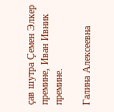ҫав шутра Ҫемен Элкер премине, Иван Ивник премине.

Галина Алексеевна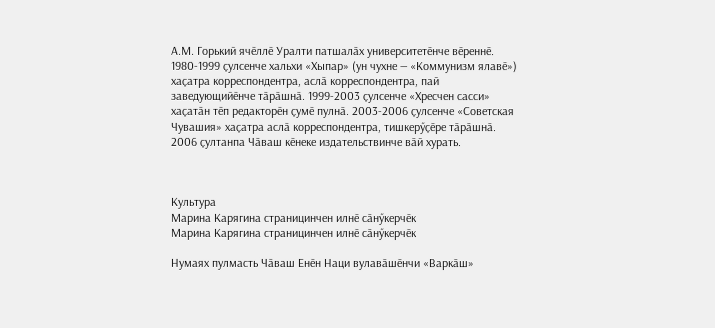А.М. Горький ячӗллӗ Уралти патшалӑх университетӗнче вӗреннӗ. 1980-1999 ҫулсенче хальхи «Хыпар» (ун чухне — «Коммунизм ялавӗ») хаҫатра корреспондентра, аслӑ корреспондентра, пай заведующийӗнче тӑрӑшнӑ. 1999-2003 ҫулсенче «Хресчен сасси» хаҫатӑн тӗп редакторӗн ҫумӗ пулнӑ. 2003-2006 ҫулсенче «Советская Чувашия» хаҫатра аслӑ корреспондентра, тишкерӳҫӗре тӑрӑшнӑ. 2006 ҫултанпа Чӑваш кӗнеке издательствинче вӑй хурать.



Культура
Марина Карягина страницинчен илнӗ сӑнӳкерчӗк
Марина Карягина страницинчен илнӗ сӑнӳкерчӗк

Нумаях пулмасть Чӑваш Енӗн Наци вулавӑшӗнчи «Варкӑш»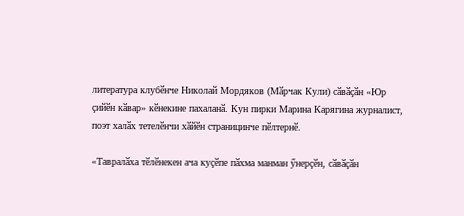литература клубӗнче Николай Мордяков (Мӑрчак Кули) сӑвӑҫӑн «Юр ҫийӗн кӑвар» кӗнекине пахаланӑ. Кун пирки Марина Карягина журналист, поэт халӑх тетелӗнчи хӑйӗн страницинче пӗлтернӗ.

«Тавралӑха тӗлӗнекен ача куҫӗпе пӑхма манман ӳнерҫӗн, сӑвӑҫӑн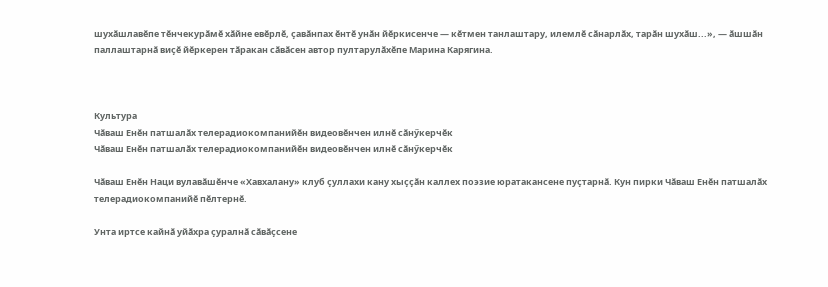шухӑшлавӗпе тӗнчекурӑмӗ хӑйне евӗрлӗ, ҫавӑнпах ӗнтӗ унӑн йӗркисенче — кӗтмен танлаштару, илемлӗ сӑнарлӑх, тарӑн шухӑш...», — ӑшшӑн паллаштарнӑ виҫӗ йӗркерен тӑракан сӑвӑсен автор пултарулӑхӗпе Марина Карягина.



Культура
Чӑваш Енӗн патшалӑх телерадиокомпанийӗн видеовӗнчен илнӗ сӑнӳкерчӗк
Чӑваш Енӗн патшалӑх телерадиокомпанийӗн видеовӗнчен илнӗ сӑнӳкерчӗк

Чӑваш Енӗн Наци вулавӑшӗнче «Хавхалану» клуб ҫуллахи кану хыҫҫӑн каллех поэзие юратакансене пуҫтарнӑ. Кун пирки Чӑваш Енӗн патшалӑх телерадиокомпанийӗ пӗлтернӗ.

Унта иртсе кайнӑ уйӑхра ҫуралнӑ сӑвӑҫсене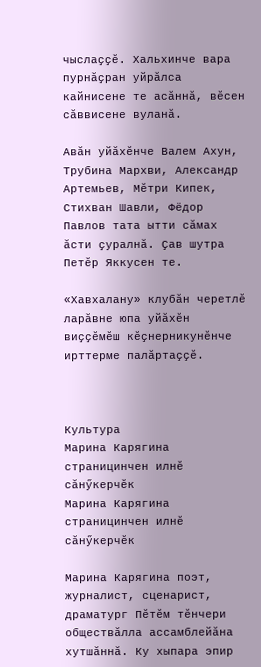чыслаҫҫӗ. Хальхинче вара пурнӑҫран уйрӑлса кайнисене те асӑннӑ, вӗсен сӑввисене вуланӑ.

Авӑн уйӑхӗнче Валем Ахун, Трубина Мархви, Александр Артемьев, Мӗтри Кипек, Стихван Шавли, Фёдор Павлов тата ытти сӑмах ӑсти ҫуралнӑ. Ҫав шутра Петӗр Яккусен те.

«Хавхалану» клубӑн черетлӗ ларӑвне юпа уйӑхӗн виҫҫӗмӗш кӗҫнерникунӗнче ирттерме палӑртаҫҫӗ.



Культура
Марина Карягина страницинчен илнӗ сӑнӳкерчӗк
Марина Карягина страницинчен илнӗ сӑнӳкерчӗк

Марина Карягина поэт, журналист, сценарист, драматург Пӗтӗм тӗнчери обществӑлла ассамблейӑна хутшӑннӑ. Ку хыпара эпир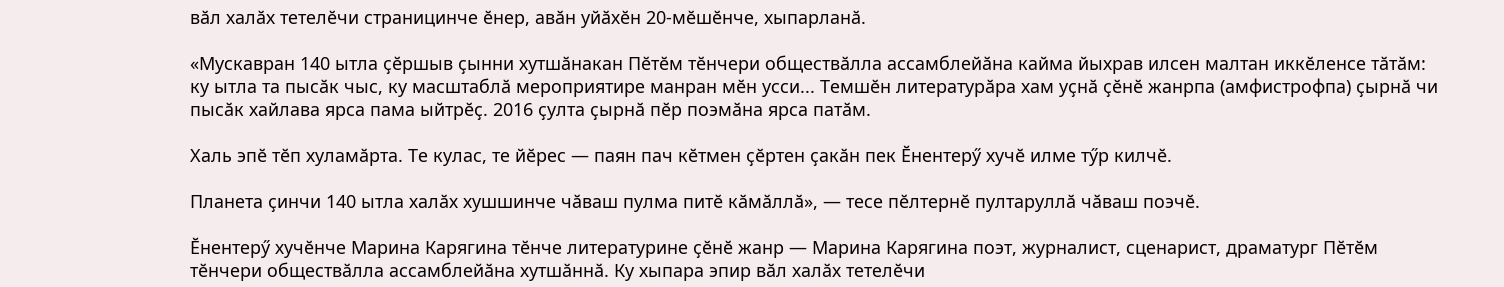вӑл халӑх тетелӗчи страницинче ӗнер, авӑн уйӑхӗн 20-мӗшӗнче, хыпарланӑ.

«Мускавран 140 ытла ҫӗршыв ҫынни хутшӑнакан Пӗтӗм тӗнчери обществӑлла ассамблейӑна кайма йыхрав илсен малтан иккӗленсе тӑтӑм: ку ытла та пысӑк чыс, ку масштаблӑ мероприятире манран мӗн усси... Темшӗн литературӑра хам уҫнӑ ҫӗнӗ жанрпа (амфистрофпа) ҫырнӑ чи пысӑк хайлава ярса пама ыйтрӗҫ. 2016 ҫулта ҫырнӑ пӗр поэмӑна ярса патӑм.

Халь эпӗ тӗп хуламӑрта. Те кулас, те йӗрес — паян пач кӗтмен ҫӗртен ҫакӑн пек Ӗнентерӳ хучӗ илме тӳр килчӗ.

Планета ҫинчи 140 ытла халӑх хушшинче чӑваш пулма питӗ кӑмӑллӑ», — тесе пӗлтернӗ пултаруллӑ чӑваш поэчӗ.

Ӗнентерӳ хучӗнче Марина Карягина тӗнче литературине ҫӗнӗ жанр — Марина Карягина поэт, журналист, сценарист, драматург Пӗтӗм тӗнчери обществӑлла ассамблейӑна хутшӑннӑ. Ку хыпара эпир вӑл халӑх тетелӗчи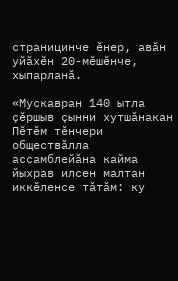страницинче ӗнер, авӑн уйӑхӗн 20-мӗшӗнче, хыпарланӑ.

«Мускавран 140 ытла ҫӗршыв ҫынни хутшӑнакан Пӗтӗм тӗнчери обществӑлла ассамблейӑна кайма йыхрав илсен малтан иккӗленсе тӑтӑм: ку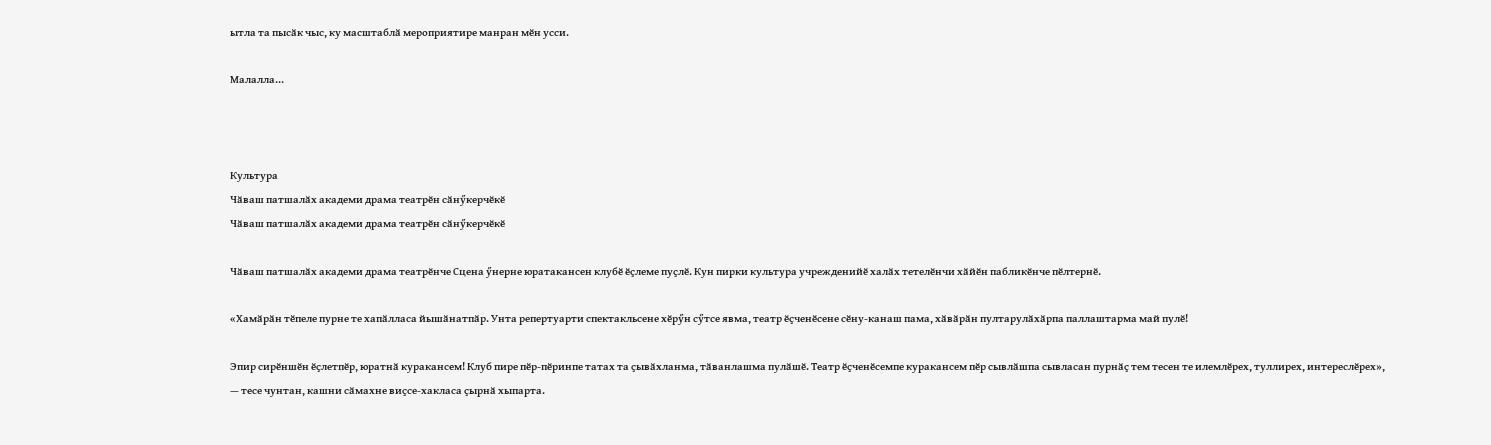ытла та пысӑк чыс, ку масштаблӑ мероприятире манран мӗн усси.

Малалла...



Культура
Чӑваш патшалӑх академи драма театрӗн сӑнӳкерчӗкӗ
Чӑваш патшалӑх академи драма театрӗн сӑнӳкерчӗкӗ

Чӑваш патшалӑх академи драма театрӗнче Сцена ӳнерне юратакансен клубӗ ӗҫлеме пуҫлӗ. Кун пирки культура учрежденийӗ халӑх тетелӗнчи хӑйӗн пабликӗнче пӗлтернӗ.

«Хамӑрӑн тӗпеле пурне те хапӑлласа йышӑнатпӑр. Унта репертуарти спектакльсене хӗрӳн сӳтсе явма, театр ӗҫченӗсене сӗну-канаш пама, хӑвӑрӑн пултарулӑхӑрпа паллаштарма май пулӗ!

Эпир сирӗншӗн ӗҫлетпӗр, юратнӑ куракансем! Клуб пире пӗр-пӗринпе татах та ҫывӑхланма, тӑванлашма пулӑшӗ. Театр ӗҫченӗсемпе куракансем пӗр сывлӑшпа сывласан пурнӑҫ тем тесен те илемлӗрех, туллирех, интереслӗрех», — тесе чунтан, кашни сӑмахне виҫсе-хакласа ҫырнӑ хыпарта.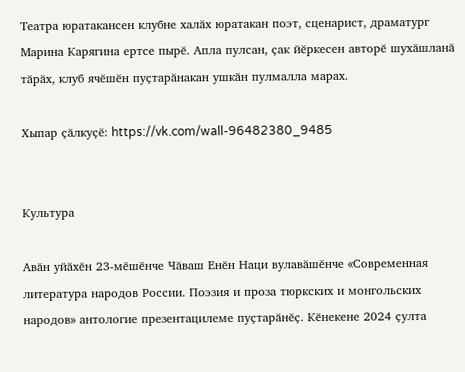Театра юратакансен клубне халӑх юратакан поэт, сценарист, драматург Марина Карягина ертсе пырӗ. Апла пулсан, ҫак йӗркесен авторӗ шухӑшланӑ тӑрӑх, клуб ячӗшӗн пуҫтарӑнакан ушкӑн пулмалла марах.

Хыпар ҫӑлкуҫӗ: https://vk.com/wall-96482380_9485


Культура

Авӑн уйӑхӗн 23-мӗшӗнче Чӑваш Енӗн Наци вулавӑшӗнче «Современная литература народов России. Поэзия и проза тюркских и монгольских народов» антологие презентацилеме пуҫтарӑнӗҫ. Кӗнекене 2024 ҫулта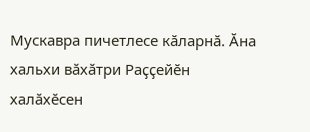Мускавра пичетлесе кӑларнӑ. Ӑна хальхи вӑхӑтри Раҫҫейӗн халӑхӗсен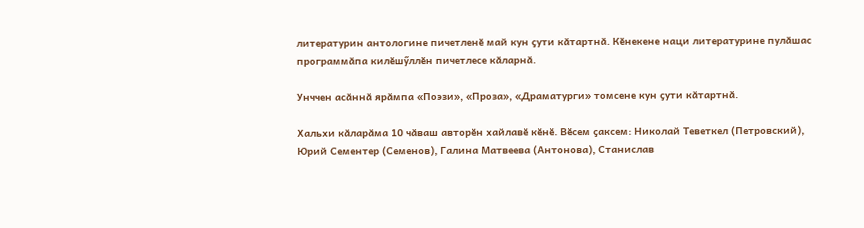литературин антологине пичетленӗ май кун ҫути кӑтартнӑ. Кӗнекене наци литературине пулӑшас программӑпа килӗшӳллӗн пичетлесе кӑларнӑ.

Унччен асӑннӑ ярӑмпа «Поэзи», «Проза», «Драматурги» томсене кун ҫути кӑтартнӑ.

Хальхи кӑларӑма 10 чӑваш авторӗн хайлавӗ кӗнӗ. Вӗсем ҫаксем: Николай Теветкел (Петровский), Юрий Сементер (Семенов), Галина Матвеева (Антонова), Станислав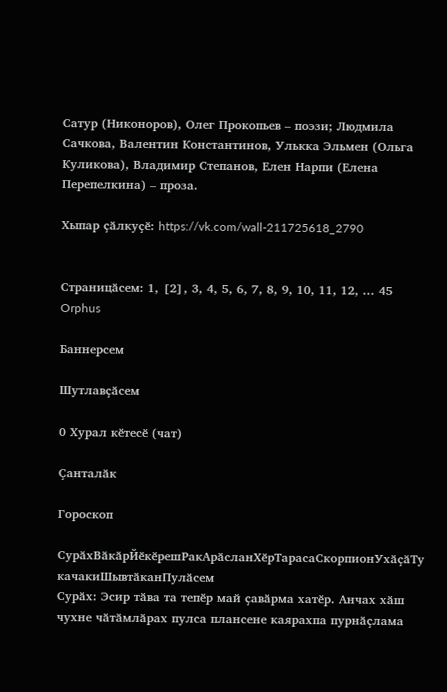Сатур (Никоноров), Олег Прокопьев – поэзи; Людмила Сачкова, Валентин Константинов, Улькка Эльмен (Ольга Куликова), Владимир Степанов, Елен Нарпи (Елена Перепелкина) – проза.

Хыпар ҫӑлкуҫӗ: https://vk.com/wall-211725618_2790


Страницӑсем: 1, [2], 3, 4, 5, 6, 7, 8, 9, 10, 11, 12, ... 45
Orphus

Баннерсем

Шутлавҫӑсем

0 Хурал кӗтесӗ (чат)

Ҫанталӑк

Гороскоп

СурӑхВӑкӑрЙӗкӗрешРакАрӑсланХӗрТарасаСкорпионУхӑҫӑТу качакиШывтӑканПулӑсем
Сурӑх: Эсир тӑва та тепӗр май ҫавӑрма хатӗр. Анчах хӑш чухне чӑтӑмлӑрах пулса плансене каярахпа пурнӑҫлама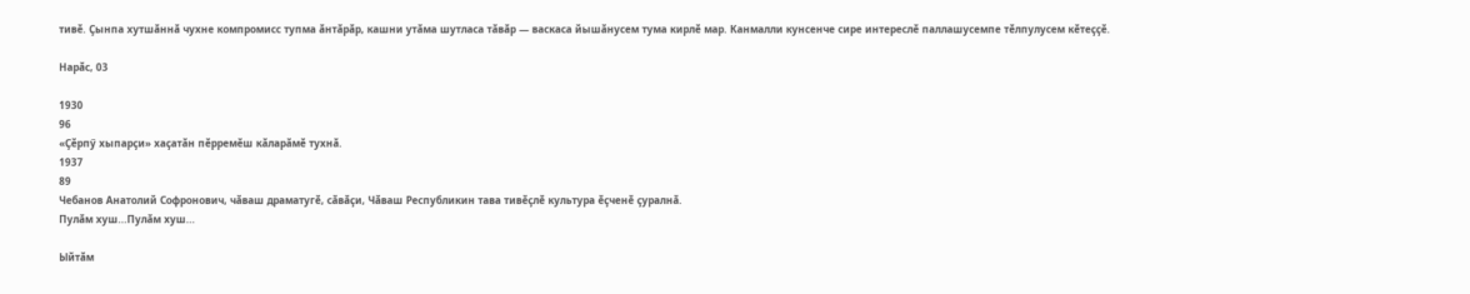тивӗ. Ҫынпа хутшӑннӑ чухне компромисс тупма ӑнтӑрӑр, кашни утӑма шутласа тӑвӑр — васкаса йышӑнусем тума кирлӗ мар. Канмалли кунсенче сире интереслӗ паллашусемпе тӗлпулусем кӗтеҫҫӗ.

Нарӑс, 03

1930
96
«Ҫӗрпӳ хыпарҫи» хаҫатӑн пӗрремӗш кӑларӑмӗ тухнӑ.
1937
89
Чебанов Анатолий Софронович, чӑваш драматугӗ, сӑвӑҫи, Чӑваш Республикин тава тивӗҫлӗ культура ӗҫченӗ ҫуралнӑ.
Пулӑм хуш...Пулӑм хуш...

Ыйтӑм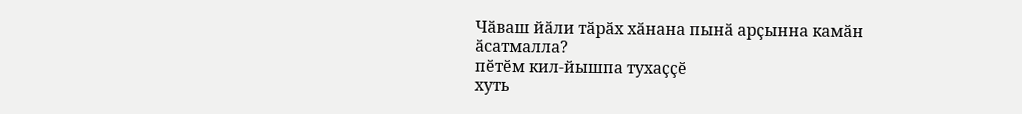Чӑваш йӑли тӑрӑх хӑнана пынӑ арҫынна камӑн ӑсатмалла?
пӗтӗм кил-йышпа тухаҫҫӗ
хуть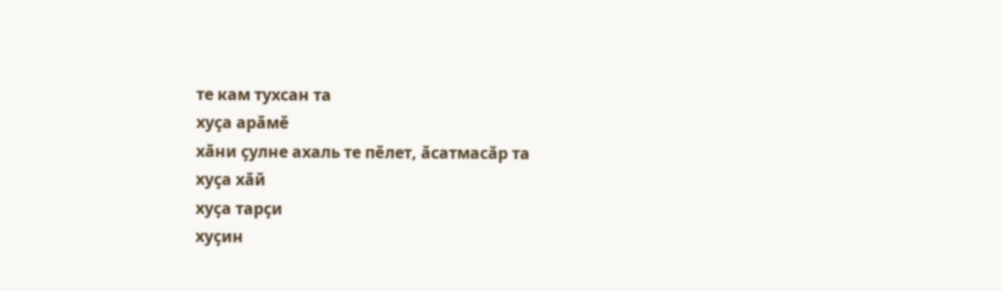те кам тухсан та
хуҫа арӑмӗ
хӑни ҫулне ахаль те пӗлет, ӑсатмасӑр та
хуҫа хӑй
хуҫа тарҫи
хуҫин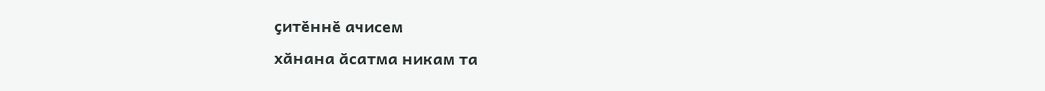ҫитӗннӗ ачисем
хӑнана ӑсатма никам та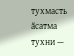тухмасть
ӑсатма тухни —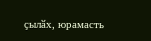ҫылӑх, юрамасть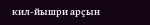кил-йышри арҫын